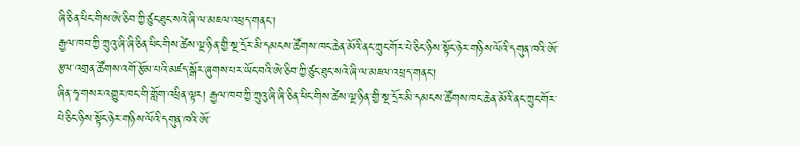ཞི་ཅིན་ཕིང་གིས་ཨེ་ཅིབ་ཀྱི་ཙུང་ཐུང་སའེ་ཞི་ལ་མཇལ་འཕྲད་གནང་།
རྒྱལ་ཁབ་ཀྱི་ཀྲུའུ་ཞི་ཞི་ཅིན་ཕིང་གིས་ཚེས་ལྔ་ཉིན་གྱི་སྔ་དྲོར་མི་དམངས་ཚོགས་ཁང་ཆེན་མོའི་ནང་ཀྲུང་གོར་པེ་ཅིང་ཉིས་སྟོང་ཉེར་གཉིས་ལོའི་དགུན་ཁའི་ཨོ་རྩལ་འགྲན་ཚོགས་འགོ་རྩོམ་པའི་མཛད་སྒོར་ཞུགས་པར་ཡོང་བའི་ཨེ་ཅིབ་ཀྱི་ཙུང་ཐུང་སའེ་ཞི་ལ་མཇལ་འཕྲད་གནང་།
ཞིན་ཧྭ་གསར་འགྱུར་ཁང་གི་གློག་འཕྲིན་ལྟར། རྒྱལ་ཁབ་ཀྱི་ཀྲུའུ་ཞི་ཞི་ཅིན་ཕིང་གིས་ཚེས་ལྔ་ཉིན་གྱི་སྔ་དྲོར་མི་དམངས་ཚོགས་ཁང་ཆེན་མོའི་ནང་ཀྲུང་གོར་པེ་ཅིང་ཉིས་སྟོང་ཉེར་གཉིས་ལོའི་དགུན་ཁའི་ཨོ་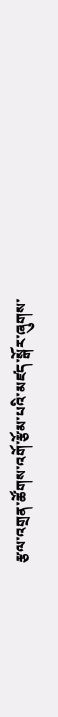རྩལ་འགྲན་ཚོགས་འགོ་རྩོམ་པའི་མཛད་སྒོར་ཞུགས་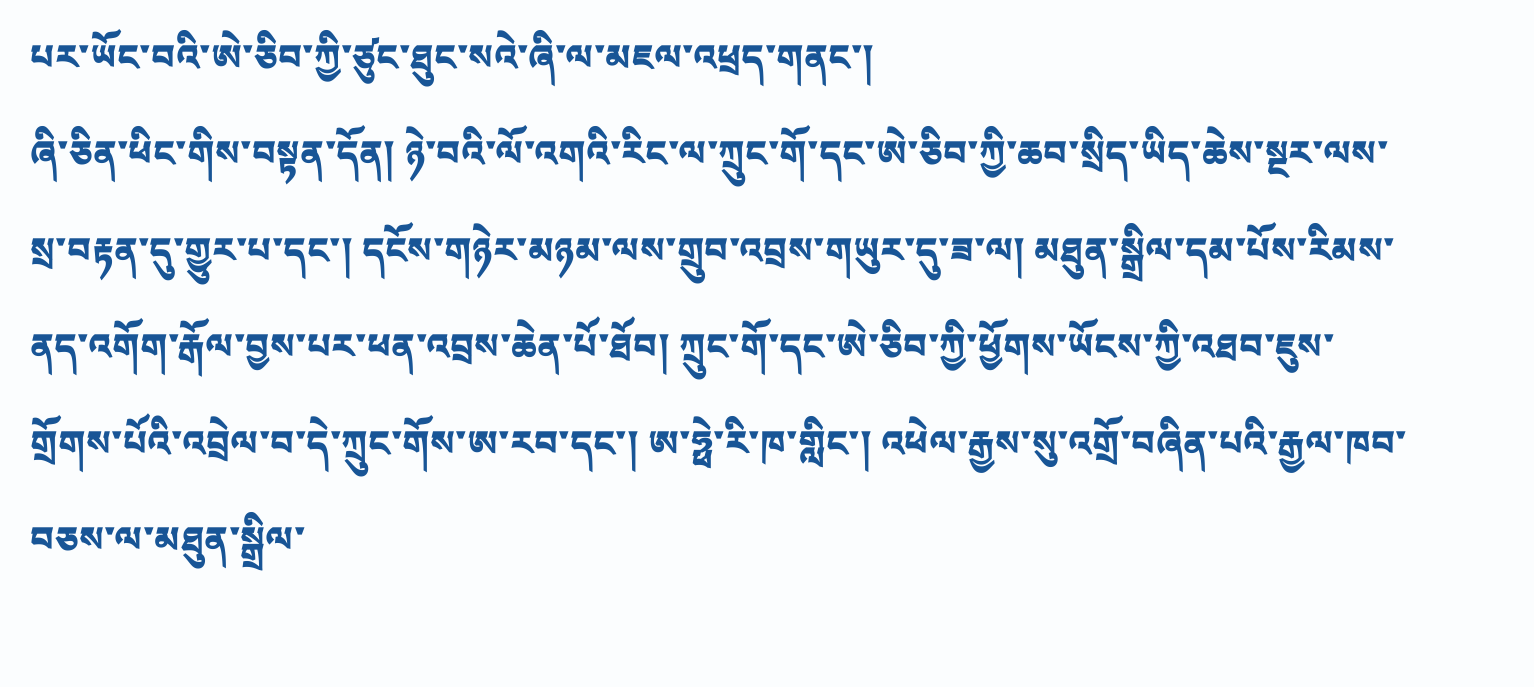པར་ཡོང་བའི་ཨེ་ཅིབ་ཀྱི་ཙུང་ཐུང་སའེ་ཞི་ལ་མཇལ་འཕྲད་གནང་།
ཞི་ཅིན་ཕིང་གིས་བསྟན་དོན། ཉེ་བའི་ལོ་འགའི་རིང་ལ་ཀྲུང་གོ་དང་ཨེ་ཅིབ་ཀྱི་ཆབ་སྲིད་ཡིད་ཆེས་སྔར་ལས་སྲ་བརྟན་དུ་གྱུར་པ་དང་། དངོས་གཉེར་མཉམ་ལས་གྲུབ་འབྲས་གཡུར་དུ་ཟ་ལ། མཐུན་སྒྲིལ་དམ་པོས་རིམས་ནད་འགོག་རྒོལ་བྱས་པར་ཕན་འབྲས་ཆེན་པོ་ཐོབ། ཀྲུང་གོ་དང་ཨེ་ཅིབ་ཀྱི་ཕྱོགས་ཡོངས་ཀྱི་འཐབ་ཇུས་གྲོགས་པོའི་འབྲེལ་བ་དེ་ཀྲུང་གོས་ཨ་རབ་དང་། ཨ་ཧྥེ་རི་ཁ་གླིང་། འཕེལ་རྒྱས་སུ་འགྲོ་བཞིན་པའི་རྒྱལ་ཁབ་བཅས་ལ་མཐུན་སྒྲིལ་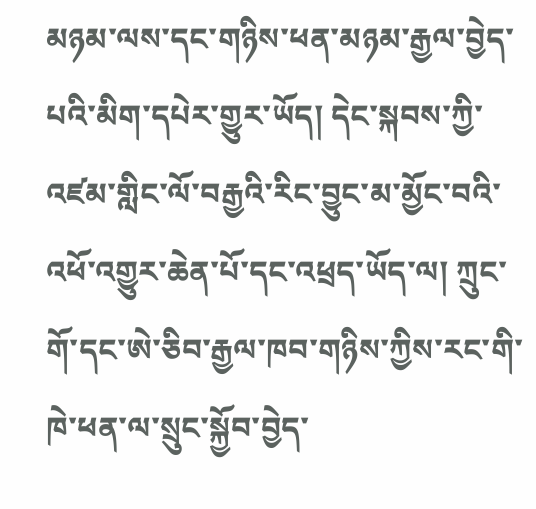མཉམ་ལས་དང་གཉིས་ཕན་མཉམ་རྒྱལ་བྱེད་པའི་མིག་དཔེར་གྱུར་ཡོད། དེང་སྐབས་ཀྱི་འཛམ་གླིང་ལོ་བརྒྱའི་རིང་བྱུང་མ་མྱོང་བའི་འཕོ་འགྱུར་ཆེན་པོ་དང་འཕྲད་ཡོད་ལ། ཀྲུང་གོ་དང་ཨེ་ཅིབ་རྒྱལ་ཁབ་གཉིས་ཀྱིས་རང་གི་ཁེ་ཕན་ལ་སྲུང་སྐྱོབ་བྱེད་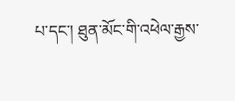པ་དང་། ཐུན་མོང་གི་འཕེལ་རྒྱས་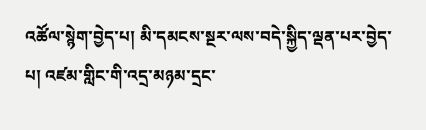འཚོལ་སྙེག་བྱེད་པ། མི་དམངས་སྔར་ལས་བདེ་སྐྱིད་ལྡན་པར་བྱེད་པ། འཛམ་གླིང་གི་འདྲ་མཉམ་དྲང་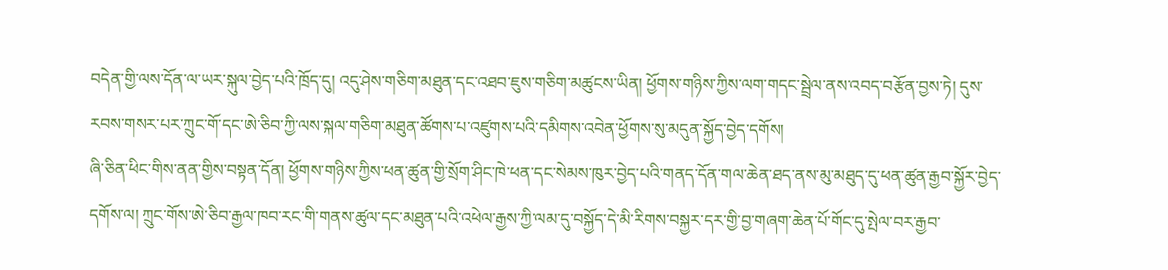བདེན་གྱི་ལས་དོན་ལ་ཡར་སྐུལ་བྱེད་པའི་ཁྲོད་དུ། འདུ་ཤེས་གཅིག་མཐུན་དང་འཐབ་ཇུས་གཅིག་མཚུངས་ཡིན། ཕྱོགས་གཉིས་ཀྱིས་ལག་གདང་སྦྲེལ་ནས་འབད་བརྩོན་བྱས་ཏེ། དུས་རབས་གསར་པར་ཀྲུང་གོ་དང་ཨེ་ཅིབ་ཀྱི་ལས་སྐལ་གཅིག་མཐུན་ཚོགས་པ་འཛུགས་པའི་དམིགས་འབེན་ཕྱོགས་སུ་མདུན་སྐྱོད་བྱེད་དགོས།
ཞི་ཅིན་ཕིང་གིས་ནན་གྱིས་བསྟན་དོན། ཕྱོགས་གཉིས་ཀྱིས་ཕན་ཚུན་གྱི་སྲོག་ཤིང་ཁེ་ཕན་དང་སེམས་ཁུར་བྱེད་པའི་གནད་དོན་གལ་ཆེན་ཐད་ནས་མུ་མཐུད་དུ་ཕན་ཚུན་རྒྱབ་སྐྱོར་བྱེད་དགོས་ལ། ཀྲུང་གོས་ཨེ་ཅིབ་རྒྱལ་ཁབ་རང་གི་གནས་ཚུལ་དང་མཐུན་པའི་འཕེལ་རྒྱས་ཀྱི་ལམ་དུ་བསྐྱོད་དེ་མི་རིགས་བསྐྱར་དར་གྱི་བྱ་གཞག་ཆེན་པོ་གོང་དུ་སྤེལ་བར་རྒྱབ་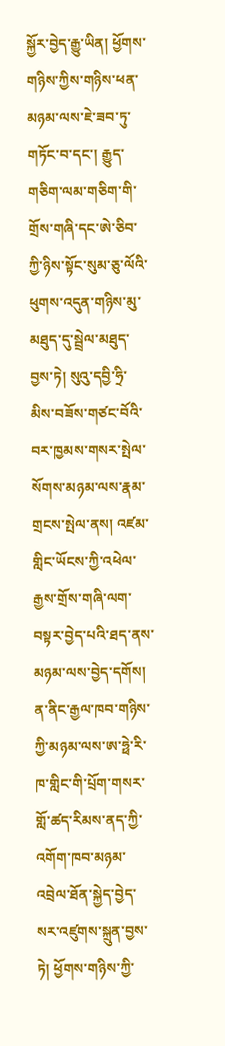སྐྱོར་བྱེད་རྒྱུ་ཡིན། ཕྱོགས་གཉིས་ཀྱིས་གཉིས་ཕན་མཉམ་ལས་ཇེ་ཟབ་ཏུ་གཏོང་བ་དང་། རྒྱུད་གཅིག་ལམ་གཅིག་གི་གྲོས་གཞི་དང་ཨེ་ཅིབ་ཀྱི་ཉིས་སྟོང་སུམ་ཅུ་ལོའི་ཕུགས་འདུན་གཉིས་མུ་མཐུད་དུ་སྦྲེལ་མཐུད་བྱས་ཏེ། སུའུ་དབྱི་ཧྲི་མིས་བཟོས་གཙང་བོའི་བར་ཁྱམས་གསར་སྤེལ་སོགས་མཉམ་ལས་རྣམ་གྲངས་སྤེལ་ནས། འཛམ་གླིང་ཡོངས་ཀྱི་འཕེལ་རྒྱས་གྲོས་གཞི་ལག་བསྟར་བྱེད་པའི་ཐད་ནས་མཉམ་ལས་བྱེད་དགོས། ན་ནིང་རྒྱལ་ཁབ་གཉིས་ཀྱི་མཉམ་ལས་ཨ་ཧྥེ་རི་ཁ་གླིང་གི་པྲོག་གསར་གློ་ཚད་རིམས་ནད་ཀྱི་འགོག་ཁབ་མཉམ་འབྲེལ་ཐོན་སྐྱེད་བྱེད་སར་འཛུགས་སྐྲུན་བྱས་ཏེ། ཕྱོགས་གཉིས་ཀྱི་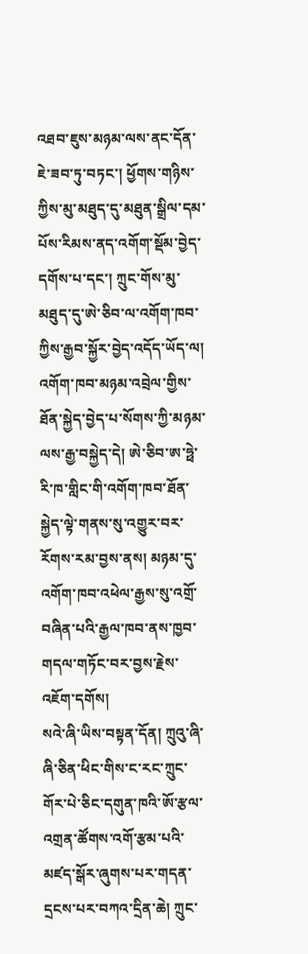འཐབ་ཇུས་མཉམ་ལས་ནང་དོན་ཇེ་ཟབ་ཏུ་བཏང་། ཕྱོགས་གཉིས་ཀྱིས་མུ་མཐུད་དུ་མཐུན་སྒྲིལ་དམ་པོས་རིམས་ནད་འགོག་སྡོམ་བྱེད་དགོས་པ་དང་། ཀྲུང་གོས་མུ་མཐུད་དུ་ཨེ་ཅིབ་ལ་འགོག་ཁབ་ཀྱིས་རྒྱབ་སྐྱོར་བྱེད་འདོད་ཡོད་ལ། འགོག་ཁབ་མཉམ་འབྲེལ་གྱིས་ཐོན་སྐྱེད་བྱེད་པ་སོགས་ཀྱི་མཉམ་ལས་རྒྱ་བསྐྱེད་དེ། ཨེ་ཅིབ་ཨ་ཧྥེ་རི་ཁ་གླིང་གི་འགོག་ཁབ་ཐོན་སྐྱེད་ལྟེ་གནས་སུ་འགྱུར་བར་རོགས་རམ་བྱས་ནས། མཉམ་དུ་འགོག་ཁབ་འཕེལ་རྒྱས་སུ་འགྲོ་བཞིན་པའི་རྒྱལ་ཁབ་ནས་ཁྱབ་གདལ་གཏོང་བར་བྱས་རྗེས་འཇོག་དགོས།
སའེ་ཞི་ཡིས་བསྟན་དོན། ཀྲུའུ་ཞི་ཞི་ཅིན་ཕིང་གིས་ང་རང་ཀྲུང་གོར་པེ་ཅིང་དགུན་ཁའི་ཨོ་རྩལ་འགྲན་ཚོགས་འགོ་རྩམ་པའི་མཛད་སྒོར་ཞུགས་པར་གདན་དྲངས་པར་བཀའ་དྲིན་ཆེ། ཀྲུང་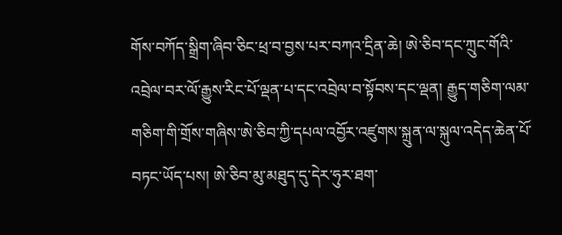གོས་བཀོད་སྒྲིག་ཞིབ་ཅིང་ཕྲ་བ་བྱས་པར་བཀའ་དྲིན་ཆེ། ཨེ་ཅིབ་དང་ཀྲུང་གོའི་འབྲེལ་བར་ལོ་རྒྱུས་རིང་པོ་ལྡན་པ་དང་འབྲེལ་བ་སྟོབས་དང་ལྡན། རྒྱུད་གཅིག་ལམ་གཅིག་གི་གྲོས་གཞིས་ཨེ་ཅིབ་ཀྱི་དཔལ་འབྱོར་འཛུགས་སྐྲུན་ལ་སྐུལ་འདེད་ཆེན་པོ་བཏང་ཡོད་པས། ཨེ་ཅིབ་མུ་མཐུད་དུ་དེར་ཧུར་ཐག་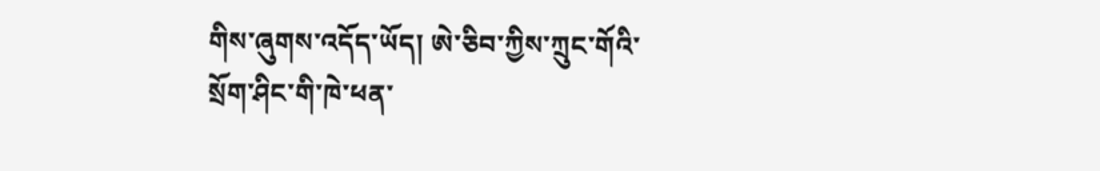གིས་ཞུགས་འདོད་ཡོད། ཨེ་ཅིབ་ཀྱིས་ཀྲུང་གོའི་སྲོག་ཤིང་གི་ཁེ་ཕན་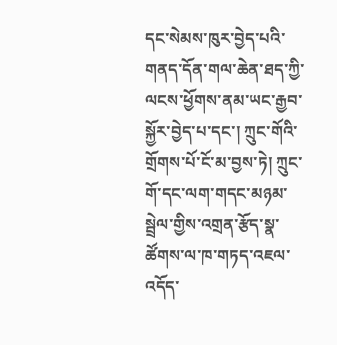དང་སེམས་ཁུར་བྱེད་པའི་གནད་དོན་གལ་ཆེན་ཐད་ཀྱི་ལངས་ཕྱོགས་ནམ་ཡང་རྒྱབ་སྐྱོར་བྱེད་པ་དང་། ཀྲུང་གོའི་གྲོགས་པོ་ངོ་མ་བྱས་ཏེ། ཀྲུང་གོ་དང་ལག་གདང་མཉམ་སྦྲེལ་གྱིས་འགྲན་རྩོད་སྣ་ཚོགས་ལ་ཁ་གཏད་འཇལ་འདོད་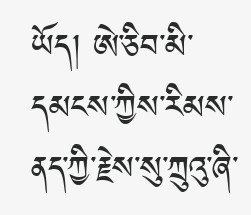ཡོད། ཨེ་ཅིབ་མི་དམངས་ཀྱིས་རིམས་ནད་ཀྱི་རྗེས་སུ་ཀྲུའུ་ཞི་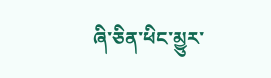ཞི་ཅིན་ཕིང་མྱུར་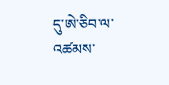དུ་ཨེ་ཅིབ་ལ་འཚམས་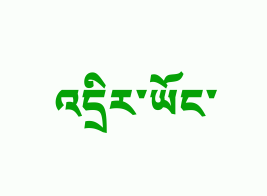འདྲིར་ཡོང་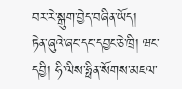བར་རེ་སྒུག་བྱེད་བཞིན་ཡོད།
ཏེན་ཞུའེ་ཞང་དང་དབྱང་ཅེ་ཁྲི། ཝང་དབྱི། ཧི་ལིས་ཧྥིན་སོགས་མཇལ་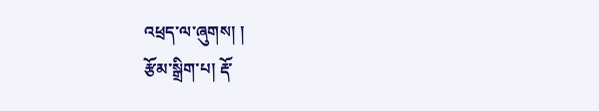འཕྲད་ལ་ཞུགས། །
རྩོམ་སྒྲིག་པ། རྡོ་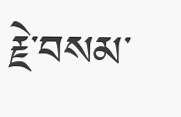རྗེ་བསམ་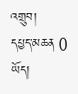འགྲུབ།
དཔྱད་མཆན 0 ཡོད།